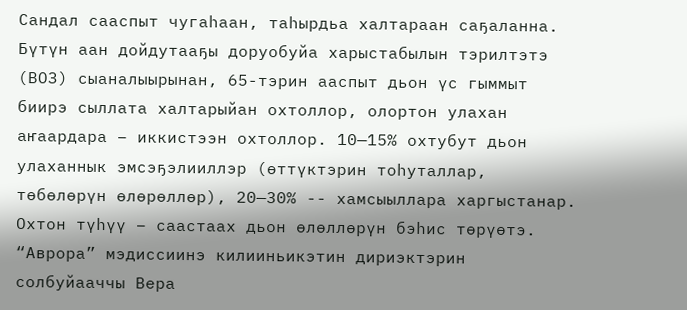Сандал сааспыт чугаһаан, таһырдьа халтараан саҕаланна. Бүтүн аан дойдутааҕы доруобуйа харыстабылын тэрилтэтэ (ВОЗ) сыаналыырынан, 65-тэрин ааспыт дьон үс гыммыт биирэ сыллата халтарыйан охтоллор, олортон улахан аҥаардара – иккистээн охтоллор. 10—15% охтубут дьон улаханнык эмсэҕэлииллэр (өттүктэрин тоһуталлар, төбөлөрүн өлөрөллөр), 20—30% -- хамсыыллара харгыстанар. Охтон түһүү – саастаах дьон өлөллөрүн бэһис төрүөтэ.
“Аврора” мэдиссиинэ килииньикэтин дириэктэрин солбуйааччы Вера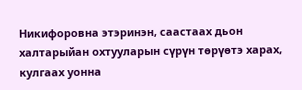Никифоровна этэринэн, саастаах дьон халтарыйан охтууларын сүрүн төрүөтэ харах, кулгаах уонна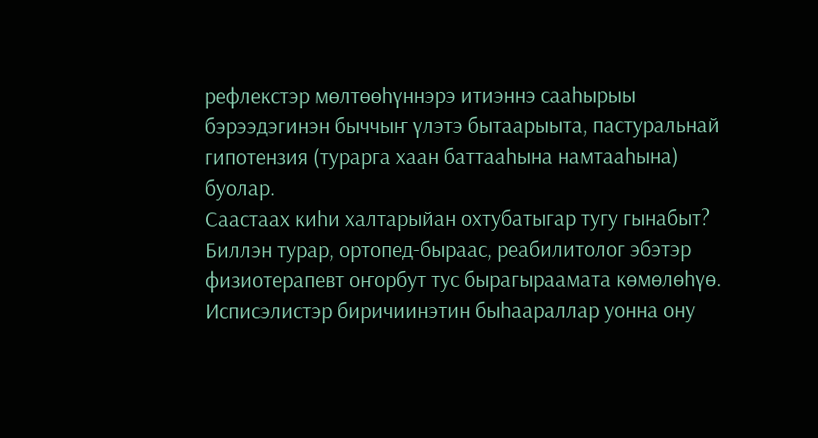рефлекстэр мөлтөөһүннэрэ итиэннэ сааһырыы бэрээдэгинэн быччыҥ үлэтэ бытаарыыта, пастуральнай гипотензия (турарга хаан баттааһына намтааһына) буолар.
Саастаах киһи халтарыйан охтубатыгар тугу гынабыт?
Биллэн турар, ортопед-быраас, реабилитолог эбэтэр физиотерапевт оҥорбут тус бырагыраамата көмөлөһүө. Исписэлистэр биричиинэтин быһаараллар уонна ону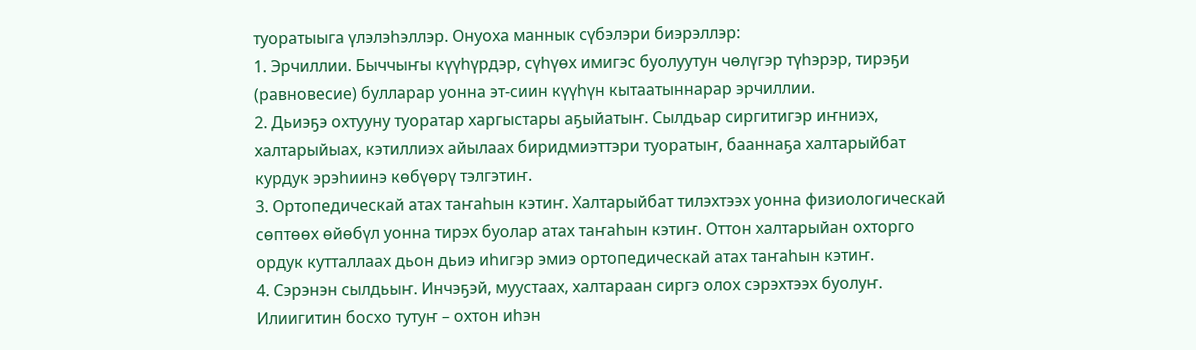туоратыыга үлэлэһэллэр. Онуоха маннык сүбэлэри биэрэллэр:
1. Эрчиллии. Быччыҥы күүһүрдэр, сүһүөх имигэс буолуутун чөлүгэр түһэрэр, тирэҕи (равновесие) булларар уонна эт-сиин күүһүн кытаатыннарар эрчиллии.
2. Дьиэҕэ охтууну туоратар харгыстары аҕыйатыҥ. Сылдьар сиргитигэр иҥниэх, халтарыйыах, кэтиллиэх айылаах биридмиэттэри туоратыҥ, бааннаҕа халтарыйбат курдук эрэһиинэ көбүөрү тэлгэтиҥ.
3. Ортопедическай атах таҥаһын кэтиҥ. Халтарыйбат тилэхтээх уонна физиологическай сөптөөх өйөбүл уонна тирэх буолар атах таҥаһын кэтиҥ. Оттон халтарыйан охторго ордук кутталлаах дьон дьиэ иһигэр эмиэ ортопедическай атах таҥаһын кэтиҥ.
4. Сэрэнэн сылдьыҥ. Инчэҕэй, муустаах, халтараан сиргэ олох сэрэхтээх буолуҥ. Илиигитин босхо тутуҥ – охтон иһэн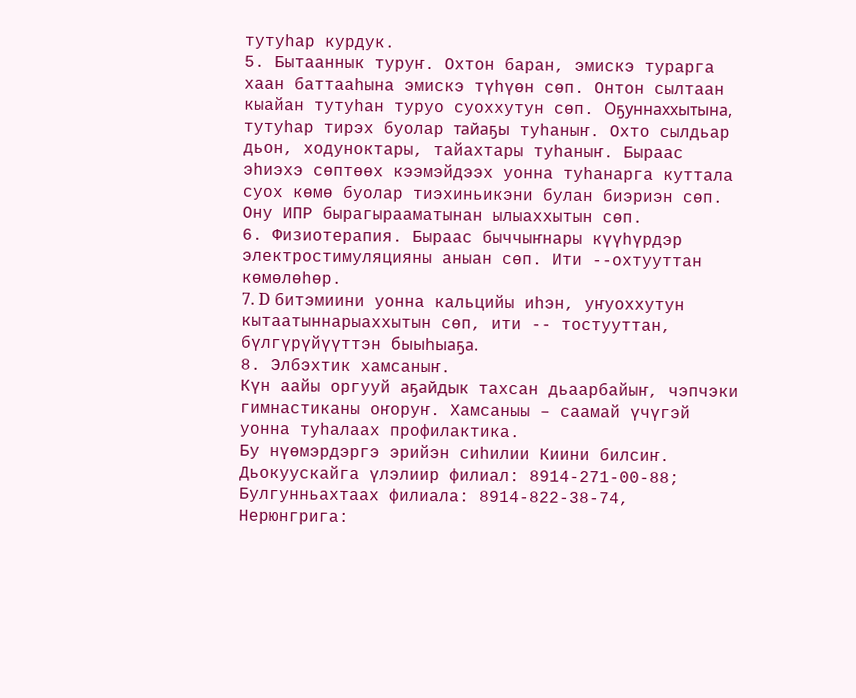тутуһар курдук.
5. Бытааннык туруҥ. Охтон баран, эмискэ турарга хаан баттааһына эмискэ түһүөн сөп. Онтон сылтаан кыайан тутуһан туруо суоххутун сөп. Оҕуннаххытына, тутуһар тирэх буолар тайаҕы туһаныҥ. Охто сылдьар дьон, ходуноктары, тайахтары туһаныҥ. Быраас эһиэхэ сөптөөх кээмэйдээх уонна туһанарга куттала суох көмө буолар тиэхиньикэни булан биэриэн сөп. Ону ИПР бырагырааматынан ылыаххытын сөп.
6. Физиотерапия. Быраас быччыҥнары күүһүрдэр электростимуляцияны аныан сөп. Ити --охтууттан көмөлөһөр.
7. D битэмиини уонна кальцийы иһэн, уҥуоххутун кытаатыннарыаххытын сөп, ити -- тостууттан, бүлгүрүйүүттэн быыһыаҕа.
8. Элбэхтик хамсаныҥ.
Күн аайы оргууй аҕайдык тахсан дьаарбайыҥ, чэпчэки гимнастиканы оҥоруҥ. Хамсаныы – саамай үчүгэй уонна туһалаах профилактика.
Бу нүөмэрдэргэ эрийэн сиһилии Киини билсиҥ. Дьокуускайга үлэлиир филиал: 8914-271-00-88; Булгунньахтаах филиала: 8914-822-38-74, Нерюнгрига: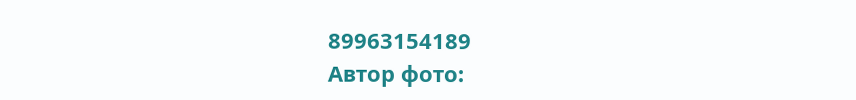89963154189
Автор фото: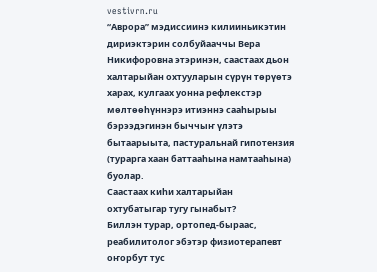vestivrn.ru
“Аврора” мэдиссиинэ килииньикэтин дириэктэрин солбуйааччы Вера Никифоровна этэринэн, саастаах дьон халтарыйан охтууларын сүрүн төрүөтэ харах, кулгаах уонна рефлекстэр мөлтөөһүннэрэ итиэннэ сааһырыы бэрээдэгинэн быччыҥ үлэтэ бытаарыыта, пастуральнай гипотензия (турарга хаан баттааһына намтааһына) буолар.
Саастаах киһи халтарыйан охтубатыгар тугу гынабыт?
Биллэн турар, ортопед-быраас, реабилитолог эбэтэр физиотерапевт оҥорбут тус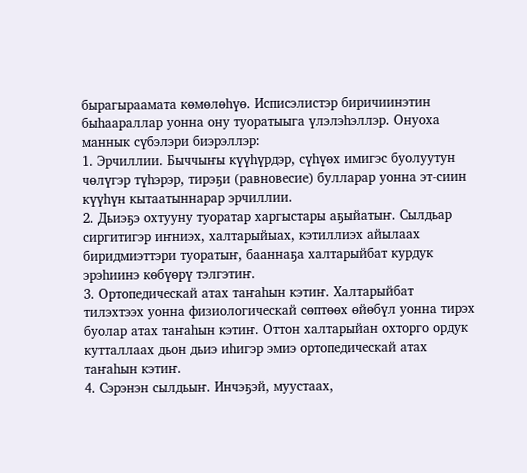бырагыраамата көмөлөһүө. Исписэлистэр биричиинэтин быһаараллар уонна ону туоратыыга үлэлэһэллэр. Онуоха маннык сүбэлэри биэрэллэр:
1. Эрчиллии. Быччыҥы күүһүрдэр, сүһүөх имигэс буолуутун чөлүгэр түһэрэр, тирэҕи (равновесие) булларар уонна эт-сиин күүһүн кытаатыннарар эрчиллии.
2. Дьиэҕэ охтууну туоратар харгыстары аҕыйатыҥ. Сылдьар сиргитигэр иҥниэх, халтарыйыах, кэтиллиэх айылаах биридмиэттэри туоратыҥ, бааннаҕа халтарыйбат курдук эрэһиинэ көбүөрү тэлгэтиҥ.
3. Ортопедическай атах таҥаһын кэтиҥ. Халтарыйбат тилэхтээх уонна физиологическай сөптөөх өйөбүл уонна тирэх буолар атах таҥаһын кэтиҥ. Оттон халтарыйан охторго ордук кутталлаах дьон дьиэ иһигэр эмиэ ортопедическай атах таҥаһын кэтиҥ.
4. Сэрэнэн сылдьыҥ. Инчэҕэй, муустаах,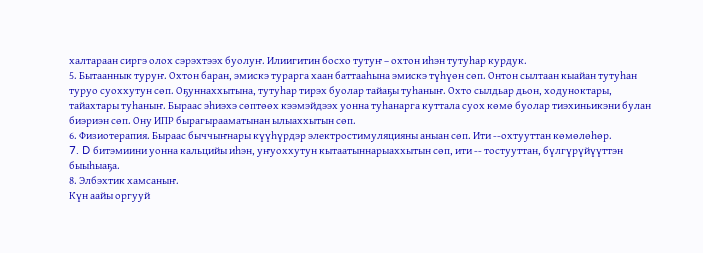халтараан сиргэ олох сэрэхтээх буолуҥ. Илиигитин босхо тутуҥ – охтон иһэн тутуһар курдук.
5. Бытааннык туруҥ. Охтон баран, эмискэ турарга хаан баттааһына эмискэ түһүөн сөп. Онтон сылтаан кыайан тутуһан туруо суоххутун сөп. Оҕуннаххытына, тутуһар тирэх буолар тайаҕы туһаныҥ. Охто сылдьар дьон, ходуноктары, тайахтары туһаныҥ. Быраас эһиэхэ сөптөөх кээмэйдээх уонна туһанарга куттала суох көмө буолар тиэхиньикэни булан биэриэн сөп. Ону ИПР бырагырааматынан ылыаххытын сөп.
6. Физиотерапия. Быраас быччыҥнары күүһүрдэр электростимуляцияны аныан сөп. Ити --охтууттан көмөлөһөр.
7. D битэмиини уонна кальцийы иһэн, уҥуоххутун кытаатыннарыаххытын сөп, ити -- тостууттан, бүлгүрүйүүттэн быыһыаҕа.
8. Элбэхтик хамсаныҥ.
Күн аайы оргууй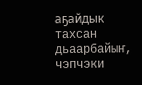аҕайдык тахсан дьаарбайыҥ, чэпчэки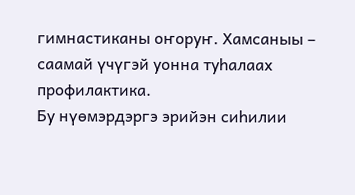гимнастиканы оҥоруҥ. Хамсаныы – саамай үчүгэй уонна туһалаах профилактика.
Бу нүөмэрдэргэ эрийэн сиһилии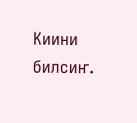Киини билсиҥ.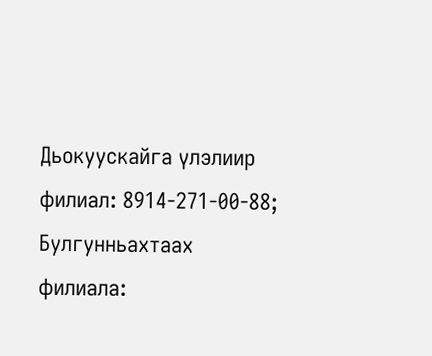Дьокуускайга үлэлиир филиал: 8914-271-00-88; Булгунньахтаах филиала: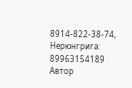8914-822-38-74, Нерюнгрига: 89963154189
Автор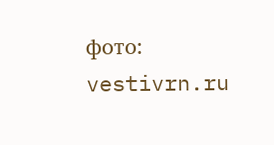фото: vestivrn.ru